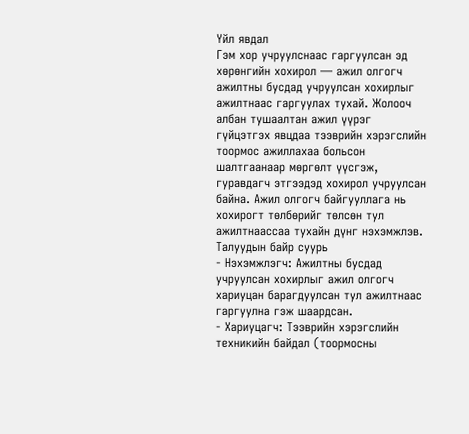Үйл явдал
Гэм хор учруулснаас гаргуулсан эд хөрөнгийн хохирол — ажил олгогч ажилтны бусдад учруулсан хохирлыг ажилтнаас гаргуулах тухай. Жолооч албан тушаалтан ажил үүрэг гүйцэтгэх явцдаа тээврийн хэрэгслийн тоормос ажиллахаа больсон шалтгаанаар мөргөлт үүсгэж, гуравдагч этгээдэд хохирол учруулсан байна. Ажил олгогч байгууллага нь хохирогт төлбөрийг төлсөн тул ажилтнаассаа тухайн дүнг нэхэмжлэв.
Талуудын байр суурь
- Нэхэмжлэгч: Ажилтны бусдад учруулсан хохирлыг ажил олгогч хариуцан барагдуулсан тул ажилтнаас гаргуулна гэж шаардсан.
- Хариуцагч: Тээврийн хэрэгслийн техникийн байдал (тоормосны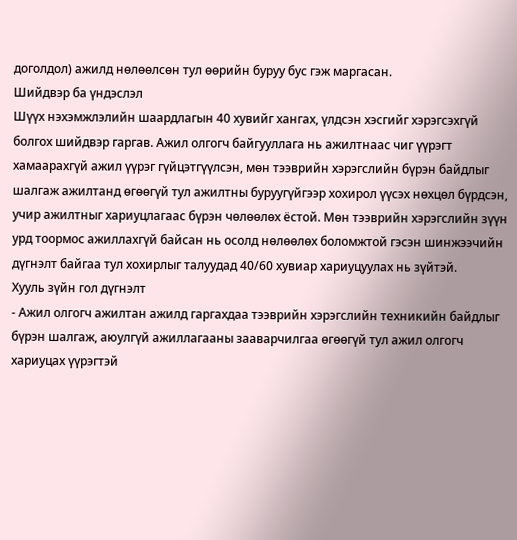доголдол) ажилд нөлөөлсөн тул өөрийн буруу бус гэж маргасан.
Шийдвэр ба үндэслэл
Шүүх нэхэмжлэлийн шаардлагын 40 хувийг хангах, үлдсэн хэсгийг хэрэгсэхгүй болгох шийдвэр гаргав. Ажил олгогч байгууллага нь ажилтнаас чиг үүрэгт хамаарахгүй ажил үүрэг гүйцэтгүүлсэн, мөн тээврийн хэрэгслийн бүрэн байдлыг шалгаж ажилтанд өгөөгүй тул ажилтны буруугүйгээр хохирол үүсэх нөхцөл бүрдсэн, учир ажилтныг хариуцлагаас бүрэн чөлөөлөх ёстой. Мөн тээврийн хэрэгслийн зүүн урд тоормос ажиллахгүй байсан нь осолд нөлөөлөх боломжтой гэсэн шинжээчийн дүгнэлт байгаа тул хохирлыг талуудад 40/60 хувиар хариуцуулах нь зүйтэй.
Хууль зүйн гол дүгнэлт
- Ажил олгогч ажилтан ажилд гаргахдаа тээврийн хэрэгслийн техникийн байдлыг бүрэн шалгаж, аюулгүй ажиллагааны зааварчилгаа өгөөгүй тул ажил олгогч хариуцах үүрэгтэй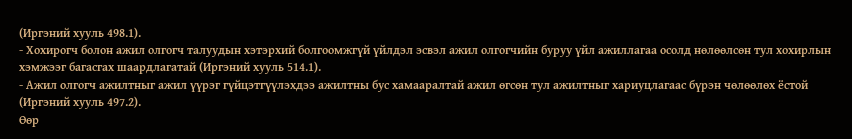(Иргэний хууль 498.1).
- Хохирогч болон ажил олгогч талуудын хэтэрхий болгоомжгүй үйлдэл эсвэл ажил олгогчийн буруу үйл ажиллагаа осолд нөлөөлсөн тул хохирлын хэмжээг багасгах шаардлагатай (Иргэний хууль 514.1).
- Ажил олгогч ажилтныг ажил үүрэг гүйцэтгүүлэхдээ ажилтны бус хамааралтай ажил өгсөн тул ажилтныг хариуцлагаас бүрэн чөлөөлөх ёстой (Иргэний хууль 497.2).
Өөр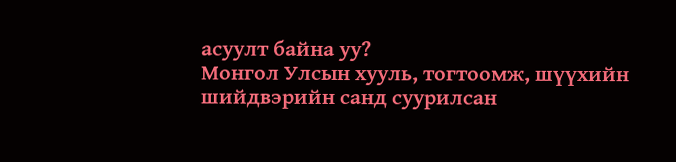асуулт байна уу?
Монгол Улсын хууль, тогтоомж, шүүхийн шийдвэрийн санд суурилсан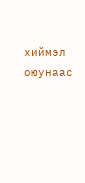хиймэл оюунаас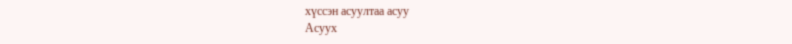хүссэн асуултаа асуу
Асуух